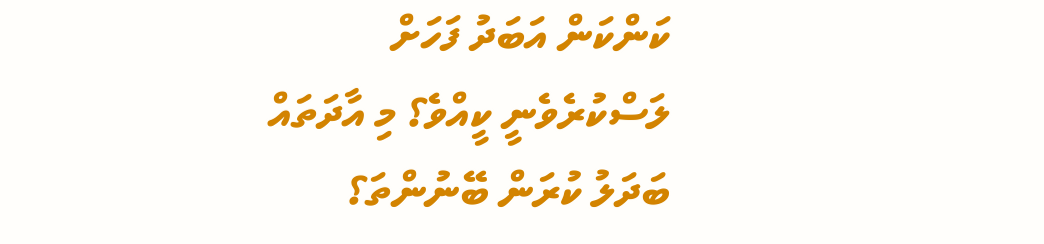ކަންކަން އަބަދު ފަހަށް ލަސްކުރެވެނީ ކީއްވެ؟ މި އާދަތައް ބަދަލު ކުރަން ބޭނުންތަ؟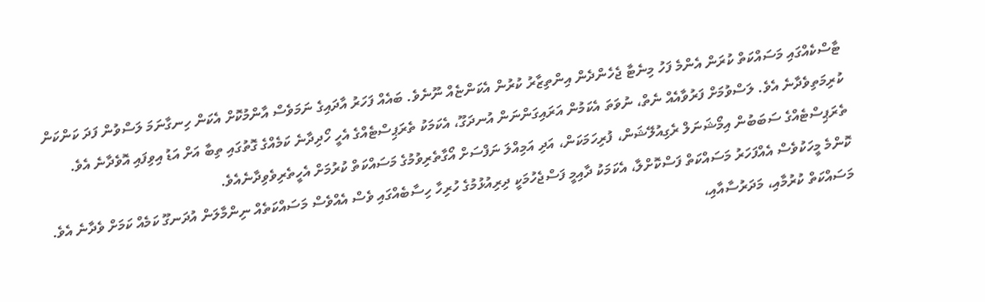ޓާސްކެއްގައި މަސައްކަތް ކުރަން އެންމެ ފަހު މިނެޓާ ޖެހެންދެން އިންތިޒާރު ކުރުން އެކަންޏެއް ނޫނެވެ. ބައެއް ފަހަރު އާދައިގެ ނަމަވެސް އާންމުކޮށް އެކަން ހިނގާނަމަ ލަސްވުން ފަދަ ކަންކަން ކުރިމަތިވެދާނެ އެވެ. ލަސްވުމަށް ފަރުވާއެއް ނެތް، ނުވަތަ އެކަމުން އަރައިގަންނަން އުނދަގޫ، އެކަމަކު ތެރަޕިސްޓެއްގެ އެހީ ހޯދިދާނެ ކަމެއްގެ ގޮތުގައި ތިބާ އަށް އަޑު އިވިފައި އޮވެދާނެ އެވެ. ތެރަޕިސްޓެއްގެ ސަބަބުން އިމޯޝަނަލް ރެގިއުލޭޝަން، ފުރިހަމަކަން، އަދި އަމިއްލަ ނަފްސަށް އޯގާތެރިވުމުގެ މަސައްކަތް ކުރުމަށް އެހީތެރިވެވިދާނެއެވެ.
ކޮންމެ މީހަކުވެސް އެއްފަހަރު މަސައްކަތް ފަސްކޮށްލާ، އެކަމަކު ދާއިމީ ފަސްޖެހުމަކީ ދިރިއުޅުމުގެ ހުރިހާ ހިސާބެއްގައި ވެސް އެއްވެސް މަސައްކަތެއް ނިންމާލަން އުދަނގޫ ކަމެއް ކަމަށް ވެދާނެ އެވެ. މަސައްކަތް ކުރުމާއި، މަދަރުސާއާއި،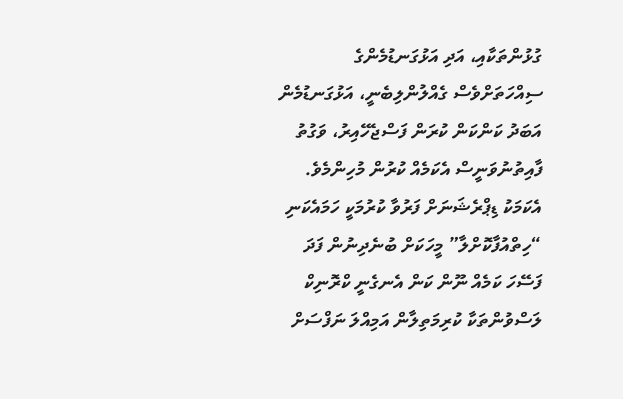ގުޅުންތަކާއި، އަދި އަޅުގަނޑުމެންގެ ސިއްހަތަށްވެސް ގެއްލުންލިބެނީ، އަޅުގަނޑުމެން އަބަދު ކަންކަން ކުރަން ފަސްޖެހޭއިރު، ވަގުތު ފާއިތުނުވަނީސް އެކަމެއް ކުރުން މުހިންމެވެ. އެކަމަކު ޑިޕްރެޝަނަށް ފަރުވާ ކުރުމަކީ ހަމައެކަނި “ހިތްއުފާކޮށްލާ” މީހަކަށް ބުނެދިނުން ފަދަ ފަސޭހަ ކަމެއް ނޫން ކަން އެނގެނީ ކްރޮނިކް ލަސްވުންތަކާ ކުރިމަތިލާން އަމިއްލަ ނަފްސަށް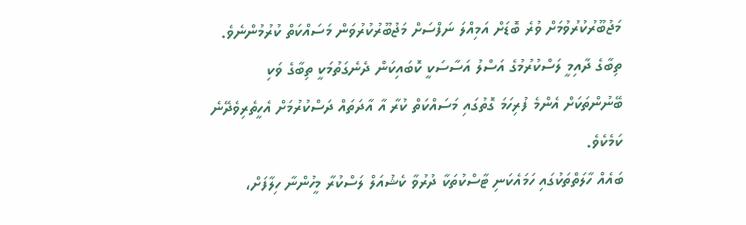މަޖުބޫރުކުރުވުމަށް ވުރެ ބޮޑަށް އަމިއްލަ ނަފްސަށް މަޖުބޫރުކުރުވަން މަސައްކަތް ކުރުމުންނެވެ. ތިބާގެ ދާއިމީ ލަސްކުރުމުގެ އަސްލު އަސާސަކީ ކޮބައިކަން ދެނެގަތުމަކީ ތިބާގެ ވަކި ބޭނުންތަކަށް އެންމެ ފުރިހަމަ ގޮތުގައި މަސައްކަތް ކުރާ އާ އާދަތައް ދަސްކުރުމަށް އެހީތެރިވެދޭނެ ކަމެކެވެ.
ބައެއް ހާލަތްތަކުގައި ހަމައެކަނި ޓާސްކުތަކާ ދުރުވާ ކެޝުއަލް ލަސްކުރާ މީހުންނާ ހިލާފަށް،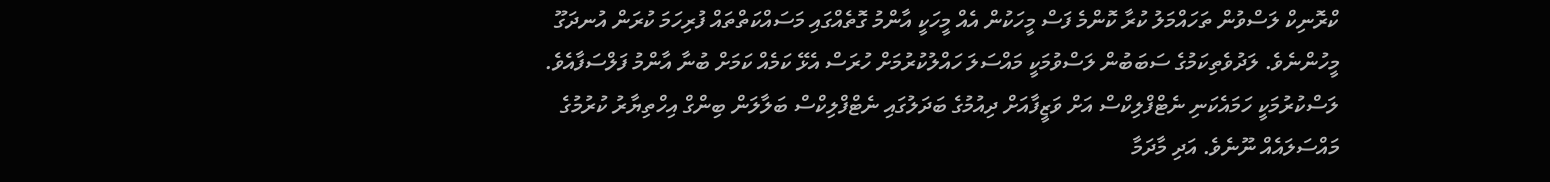ކްރޮނިކް ލަސްވުން ތަހައްމަލު ކުރާ ކޮންމެ ފަސް މީހަކުން އެއް މީހަކީ އާންމު ގޮތެއްގައި މަސައްކަތްތައް ފުރިހަމަ ކުރަން އުނދަގޫ މީހުންނެވެ. ލަދުވެތިކަމުގެ ސަބަބުން ލަސްވުމަކީ މައްސަލަ ހައްލުކުރުމަށް ހުރަސް އެޅޭ ކަމެއް ކަމަށް ބުނާ އާންމު ފަލްސަފާއެވެ. ލަސްކުރުމަކީ ހަމައެކަނި ނެޓްފްލިކްސް އަށް ވަޒީފާއަށް ދިއުމުގެ ބަދަލުގައި ނެޓްފްލިކްސް ބަލާލަން ބިންގް އިހްތިޔާރު ކުރުމުގެ މައްސަލައެއް ނޫނެވެ. އަދި މާދަމާ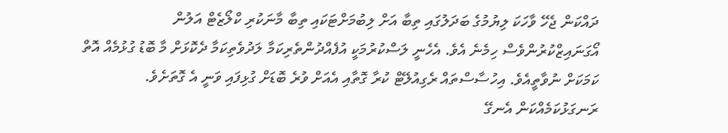ދައްކަން ޖެހޭ ވާހަކަ ލިޔުމުގެ ބަދަލުގައި ތިބާ އަށް ލިބުމަށްޓަކައި ތިބާ މާނަކުރި ކްލޯޒެޓް އަލުން އޯގަނައިޒްކުރުންވެސް ހިމެނެ އެވެ. އެހެނީ ލަސްކުރުމަކީ އުފެއްދުންތެރިކަމާ ލަދުވެތިކަމާ ދެކޮޅަށް މާ ބޮޑު ގުޅުމެއް އޮތް ކަމަކަށް ނުވާތީއެވެ. އިހުސާސްތައް ރެގިއުލޭޓް ކުރާ ގޮތާއި އެއަށް ވުރެ ބޮޑަށް ގުޅިފައި ވަނީ އެ ގޮތަށެވެ.
ރަނގަޅުކަމެއްކަން އެނގޭ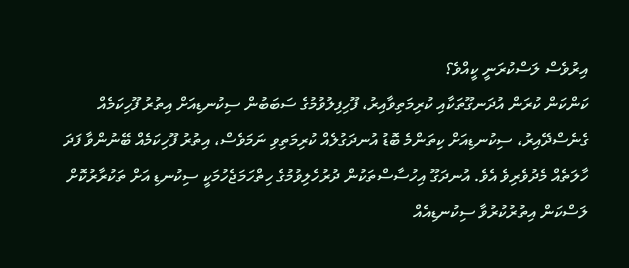އިރުވެސް ލަސްކުރަނީ ކީއްވެ؟
ކަންކަން ކުރަން އުދަނގޫތަކާއި ކުރިމަތިވާއިރު، ފޫހިފިލުވުމުގެ ސަބަބުން ސިކުނޑިއަށް އިތުރު ފޫހިކަމެއް ގެނެސްދޭއިރު، ސިކުނޑިއަށް ކިތަންމެ ބޮޑު އުނދަގުލެއް ކުރިމަތިވި ނަމަވެސް، އިތުރު ފޫހިކަމެއް ބޭނުންވާ ފަދަ ހާލަތެއް މެދުވެރިވެ އެވެ. އުނދަގޫ އިހުސާސްތަކުން ދުރުހެލިވުމުގެ ހިތްހަމަޖެހުމަކީ ސިކުނޑި އަށް ތަކުރާރުކޮށް ލަސްކަން އިތުރުކުރުވާ ސިކުނޑިއެއް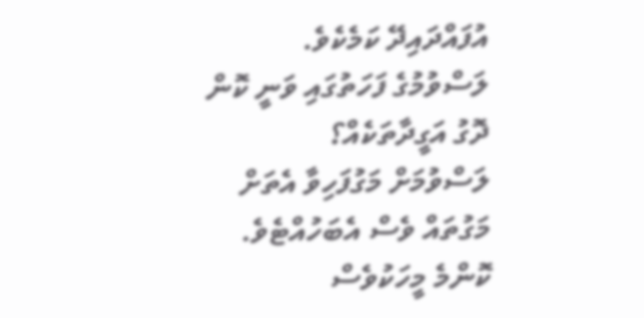އުފައްދައިދޭ ކަމެކެވެ.
ލަސްވުމުގެ ފަހަތުގައި ވަނީ ކޮން ދޮގު އަގީދާތަކެއް؟
ލަސްވުމަށް މަގުފަހިވާ އެތަށް މަގުތައް ވެސް އެބަހުއްޓެވެ. ކޮންމެ މީހަކުވެސް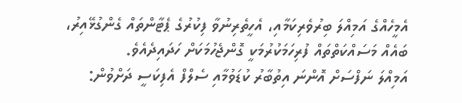އެމީހެއްގެ އަމިއްލަ ބިރުވެރިކަމާއި، އެހީތެރިނުވާ ފިކުރުގެ ޕެޓާންތައް ގެންގުޅޭއިރު، ބައެއް މަސައްކަތްތައް ފުރިހަމަކުރުމަކީ ގޮންޖެހުމަކަށް ހަދައިދެއެވެ.
އަމިއްލަ ނަފްސަށް އޮންނަ އިތުބާރު ކުޑަވުމާއި ސެލްފް އެފިކަސީ ދަށްވުން: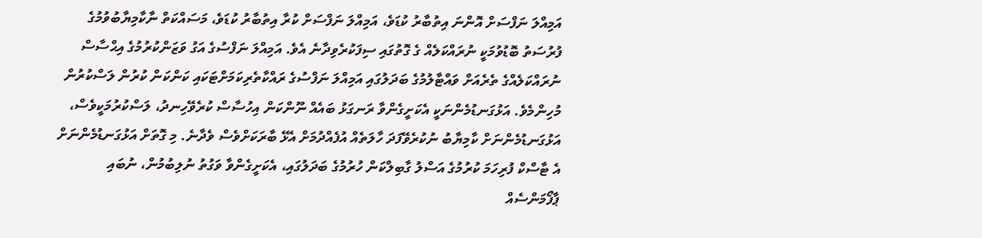އަމިއްލަ ނަފްސަށް އޮންނަ އިތުބާރު ކުޑަވެ، އަމިއްލަ ނަފްސަށް ކުރާ އިތުބާރު ކުޑަވެ، މަސައްކަތް ނާކާމިޔާބުވުމުގެ ފުރުސަތު ބޮޑުވުމަކީ ނުރައްކަލެއް ގެ ގޮތުގައި ސިފަކުރެވިދާނެ އެވެ. އަމިއްލަ ނަފްސުގެ އަގު ވަޒަންކުރުމުގެ އިޙްސާސް ނުރައްކަލެއްގެ ތެރެއަށް ވައްޓާލުމުގެ ބަދަލުގައި އަމިއްލަ ނަފްސުގެ ރައްކާތެރިކަމަށްޓަކައި ކަންކަން ކުރުން ލަސްކުރުން މުހިންމެވެ. އަޅުގަނޑުމެންނަކީ އެކަށީގެންވާ ރަނގަޅު ބައެއް ނޫންކަން އިހުސާސް ކުރެވޭހިނދު، ލަސްކުރުމަކީވެސް، އަޅުގަނޑުމެންނަށް ކާމިޔާބު ނުކުރެވޭފަދަ ހާލަތެއް އުފެއްދުމަށް އެޅޭ ބާރަކަށްވެސް ވެދާނެ. މި ގޮތަށް އަޅުގަނޑުމެންނަށް އެ ޓާސްކް ފުރިހަމަ ކުރުމުގެ އަސްލު ގާބިލްކަން ހުރުމުގެ ބަދަލުގައި، އެކަށީގެންވާ ވަގުތު ނުލިބުމުން، ނުބައި ޕާފޯމަންސެއް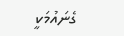ގެނައުމަކީ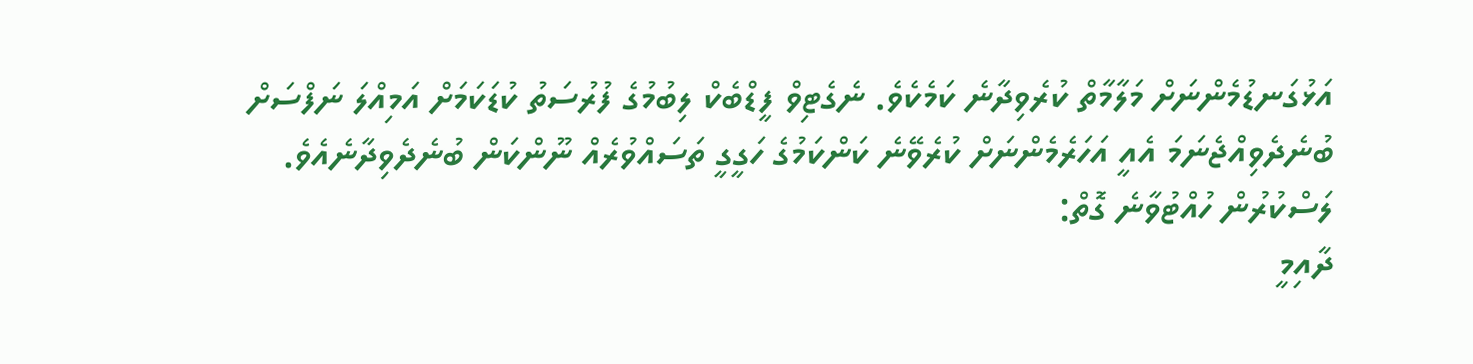އަޅުގަނޑުމެންނަށް މަލާމާތް ކުރެވިދާނެ ކަމެކެވެ. ނެގެޓިވް ފީޑްބެކް ލިބުމުގެ ފުރުސަތު ކުޑަކަމަށް އަމިއްލަ ނަފްސަށް ބުނެދެވިއްޖެނަމަ އެއީ އަހަރެމެންނަށް ކުރެވޭނެ ކަންކަމުގެ ހަގީގީ ތަސައްވުރެއް ނޫންކަން ބުނެދެވިދާނެއެވެ.
ލަސްކުރުން ހުއްޓުވާނެ ގޮތް:
ދާއިމީ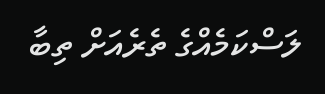ލަސްކަމެއްގެ ތެރެއަށް ތިބާ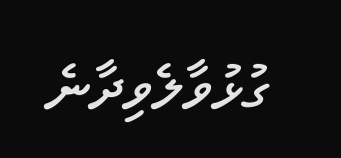ގުޅުވާލެވިދާނެ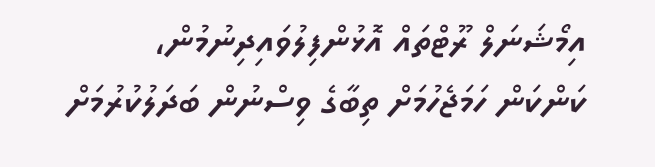އިމޯޝަނަލް ރޫޓްތައް އޮޅުންފިލުވައިދިނުމުން، ކަންކަން ހަމަޖެހުމަށް ތިބާގެ ވިސްނުން ބަދަލުކުރުމަށް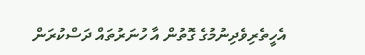އެހީތެރިވެދިނުމުގެ ގޮތުން އާ ހުނަރުތައް ދަސްކުރަން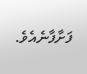ފަށާފާނެއެވެ.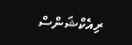ރިއެކްޝަންސް